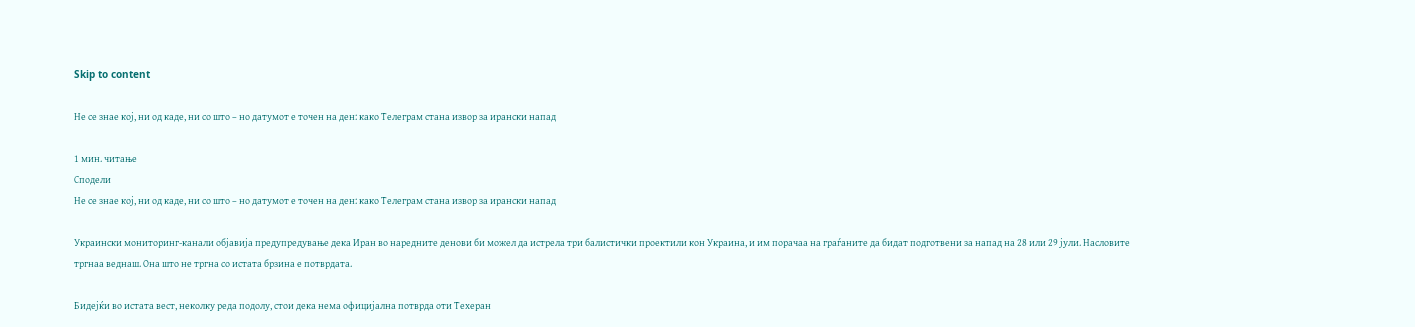Skip to content

Не се знае кој, ни од каде, ни со што – но датумот е точен на ден: како Телеграм стана извор за ирански напад

1 мин. читање
Сподели
Не се знае кој, ни од каде, ни со што – но датумот е точен на ден: како Телеграм стана извор за ирански напад

Украински мониторинг-канали објавија предупредување дека Иран во наредните денови би можел да истрела три балистички проектили кон Украина, и им порачаа на граѓаните да бидат подготвени за напад на 28 или 29 јули. Насловите тргнаа веднаш. Она што не тргна со истата брзина е потврдата.

Бидејќи во истата вест, неколку реда подолу, стои дека нема официјална потврда оти Техеран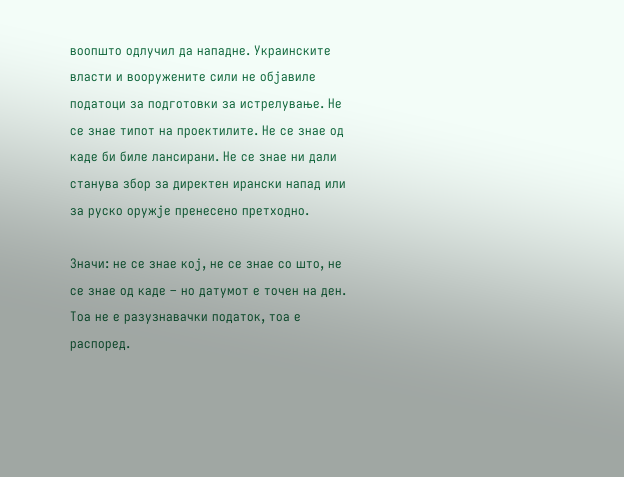воопшто одлучил да нападне. Украинските власти и вооружените сили не објавиле податоци за подготовки за истрелување. Не се знае типот на проектилите. Не се знае од каде би биле лансирани. Не се знае ни дали станува збор за директен ирански напад или за руско оружје пренесено претходно.

Значи: не се знае кој, не се знае со што, не се знае од каде – но датумот е точен на ден. Тоа не е разузнавачки податок, тоа е распоред.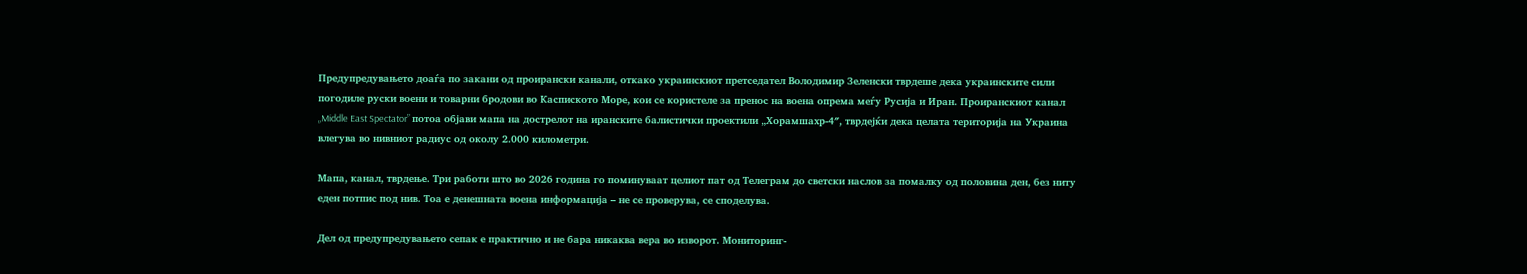Предупредувањето доаѓа по закани од проирански канали, откако украинскиот претседател Володимир Зеленски тврдеше дека украинските сили погодиле руски воени и товарни бродови во Каспиското Море, кои се користеле за пренос на воена опрема меѓу Русија и Иран. Проиранскиот канал „Middle East Spectator” потоа објави мапа на дострелот на иранските балистички проектили „Хорамшахр-4″, тврдејќи дека целата територија на Украина влегува во нивниот радиус од околу 2.000 километри.

Мапа, канал, тврдење. Три работи што во 2026 година го поминуваат целиот пат од Телеграм до светски наслов за помалку од половина ден, без ниту еден потпис под нив. Тоа е денешната воена информација – не се проверува, се споделува.

Дел од предупредувањето сепак е практично и не бара никаква вера во изворот. Мониторинг-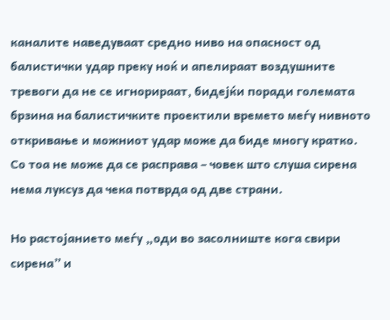каналите наведуваат средно ниво на опасност од балистички удар преку ноќ и апелираат воздушните тревоги да не се игнорираат, бидејќи поради големата брзина на балистичките проектили времето меѓу нивното откривање и можниот удар може да биде многу кратко. Со тоа не може да се расправа – човек што слуша сирена нема луксуз да чека потврда од две страни.

Но растојанието меѓу „оди во засолниште кога свири сирена” и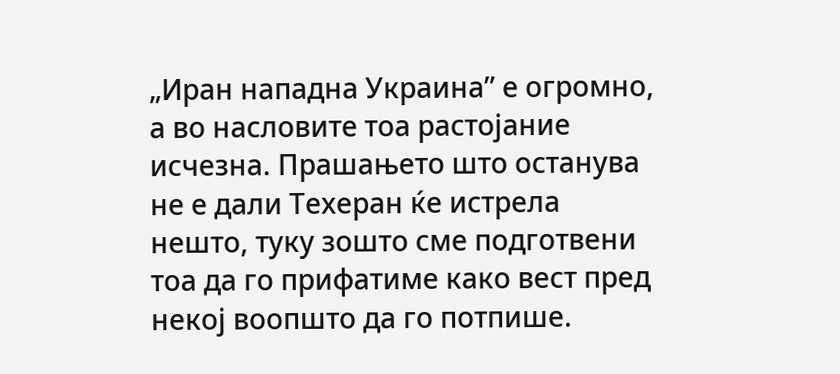„Иран нападна Украина” е огромно, а во насловите тоа растојание исчезна. Прашањето што останува не е дали Техеран ќе истрела нешто, туку зошто сме подготвени тоа да го прифатиме како вест пред некој воопшто да го потпише.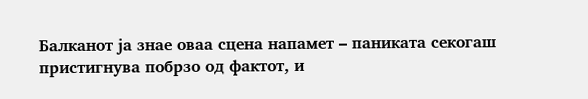Балканот ја знае оваа сцена напамет – паниката секогаш пристигнува побрзо од фактот, и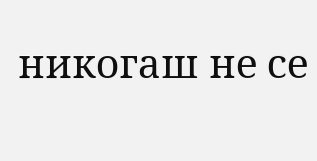никогаш не се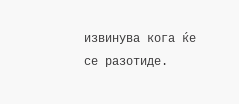извинува кога ќе се разотиде.